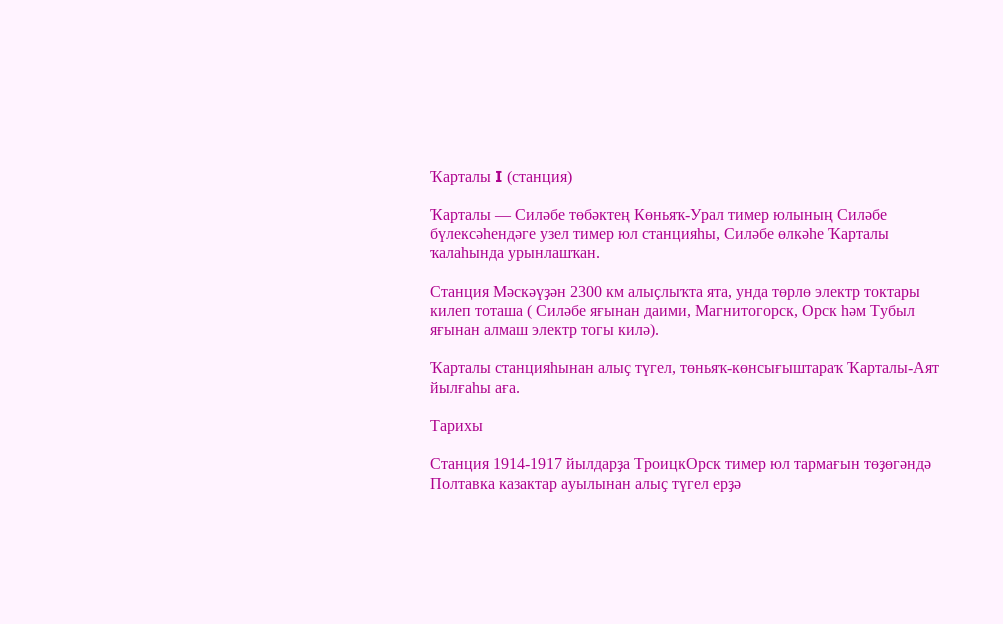Ҡарталы I (станция)

Ҡарталы — Силәбе төбәктең Көньяҡ-Урал тимер юлының Силәбе бүлексәһендәге узел тимер юл станцияһы, Силәбе өлкәһе Ҡарталы ҡалаһында урынлашҡан.

Станция Мәскәүҙән 2300 км алыҫлыҡта ята, унда төрлө электр токтары килеп тоташа ( Силәбе яғынан даими, Магнитогорск, Орск һәм Тубыл яғынан алмаш электр тогы килә).

Ҡарталы станцияһынан алыҫ түгел, төньяҡ-көнсығыштараҡ Ҡарталы-Аят йылғаһы аға.

Тарихы

Станция 1914-1917 йылдарҙа ТроицкОрск тимер юл тармағын төҙөгәндә Полтавка казактар ауылынан алыҫ түгел ерҙә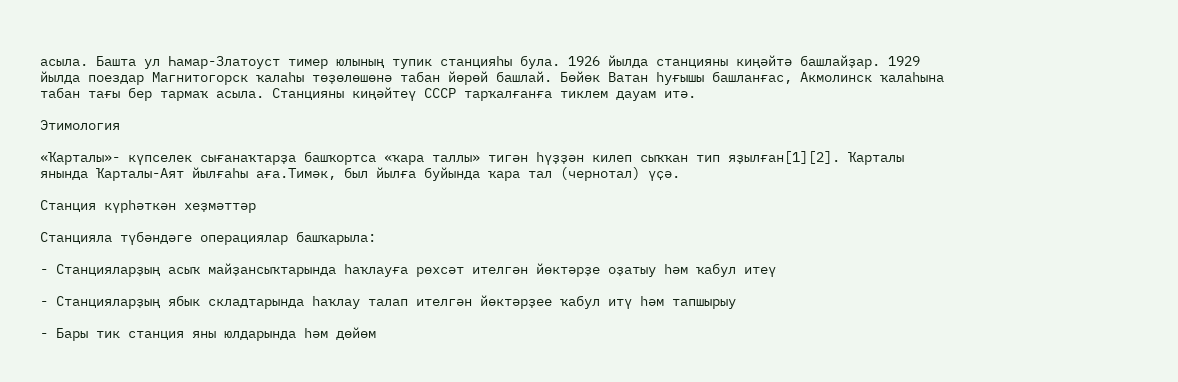асыла. Башта ул Һамар-Златоуст тимер юлының тупик станцияһы була. 1926 йылда станцияны киңәйтә башлайҙар. 1929 йылда поездар Магнитогорск ҡалаһы төҙөлөшөнә табан йөрөй башлай. Бөйөк Ватан һуғышы башланғас, Акмолинск ҡалаһына табан тағы бер тармаҡ асыла. Станцияны киңәйтеү СССР тарҡалғанға тиклем дауам итә.

Этимология

«Ҡарталы»- күпселек сығанаҡтарҙа башҡортса «ҡара таллы» тигән һүҙҙән килеп сыҡҡан тип яҙылған[1][2]. Ҡарталы янында Ҡарталы-Аят йылғаһы аға.Тимәк, был йылға буйында ҡара тал (чернотал) үҫә.

Станция күрһәткән хеҙмәттәр

Станцияла түбәндәге операциялар башҡарыла:

- Станцияларҙың асыҡ майҙансыҡтарында һаҡлауға рөхсәт ителгән йөктәрҙе оҙатыу һәм ҡабул итеү

- Станцияларҙың ябык складтарында һаҡлау талап ителгән йөктәрҙее ҡабул итү һәм тапшырыу

- Бары тик станция яны юлдарында һәм дөйөм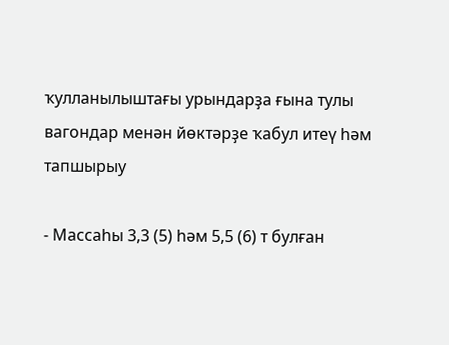ҡулланылыштағы урындарҙа ғына тулы вагондар менән йөктәрҙе ҡабул итеү һәм тапшырыу

- Массаһы 3,3 (5) һәм 5,5 (6) т булған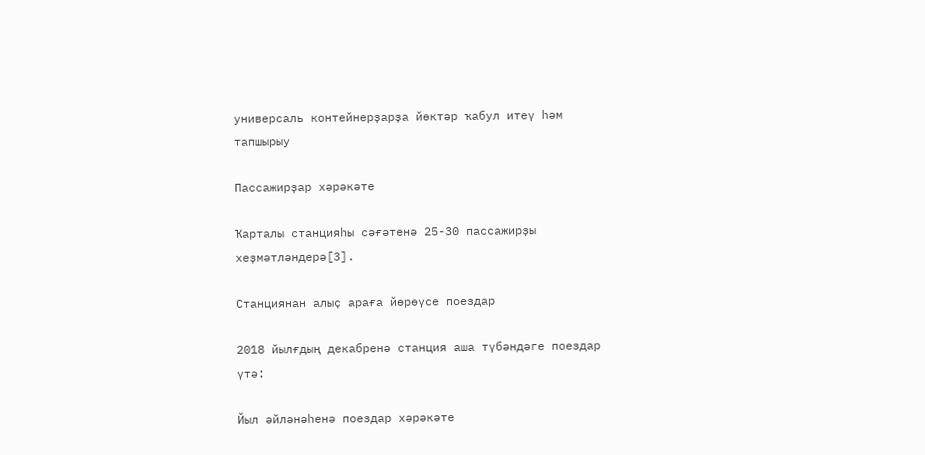универсаль контейнерҙарҙа йөктәр ҡабул итеү һәм тапшырыу

Пассажирҙар хәрәкәте

Ҡарталы станцияһы сәғәтенә 25-30 пассажирҙы хеҙмәтләндерә[3].

Станциянан алыҫ араға йөрөүсе поездар

2018 йылғдың декабренә станция аша түбәндәге поездар үтә:

Йыл әйләнәһенә поездар хәрәкәте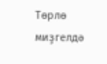Төрлө миҙгелдә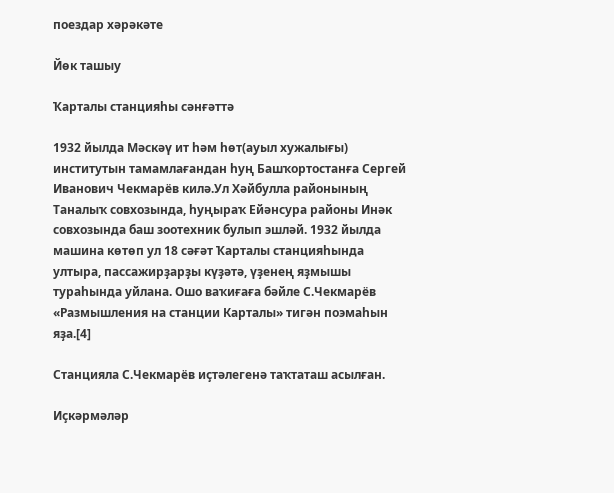поездар хәрәкәте

Йөк ташыу

Ҡарталы станцияһы сәнғәттә

1932 йылда Мәскәү ит һәм һөт(ауыл хужалығы) институтын тамамлағандан һуң Башҡортостанға Сергей Иванович Чекмарёв килә.Ул Хәйбулла районының Таналыҡ совхозында, һуңыраҡ Ейәнсура районы Инәк совхозында баш зоотехник булып эшләй. 1932 йылда машина көтөп ул 18 сәғәт Ҡарталы станцияһында ултыра, пассажирҙарҙы күҙәтә, үҙенең яҙмышы тураһында уйлана. Ошо ваҡиғаға бәйле С.Чекмарёв «Размышления на станции Карталы» тигән поэмаһын яҙа.[4]

Станцияла С.Чекмарёв иҫтәлегенә таҡтаташ асылған.

Иҫкәрмәләр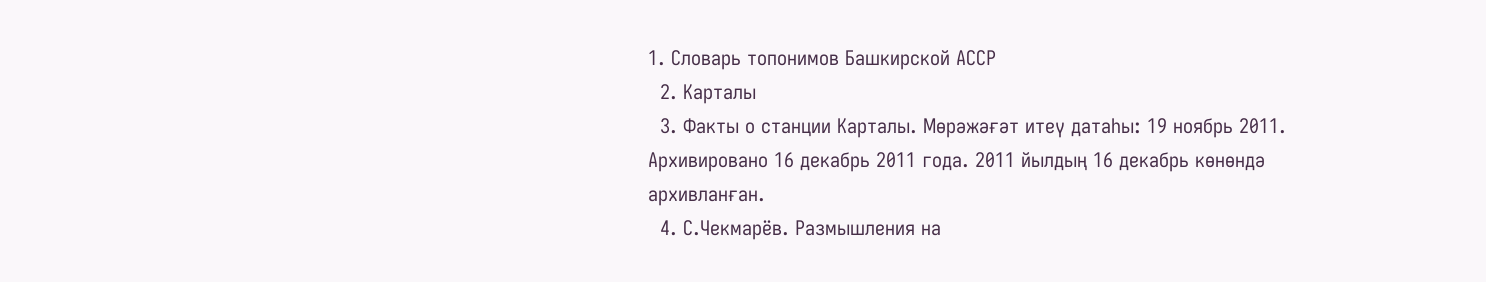1. Словарь топонимов Башкирской АССР
  2. Карталы
  3. Факты о станции Карталы. Мөрәжәғәт итеү датаһы: 19 ноябрь 2011. Архивировано 16 декабрь 2011 года. 2011 йылдың 16 декабрь көнөндә архивланған.
  4. С.Чекмарёв. Размышления на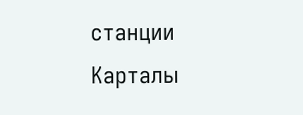станции Карталы